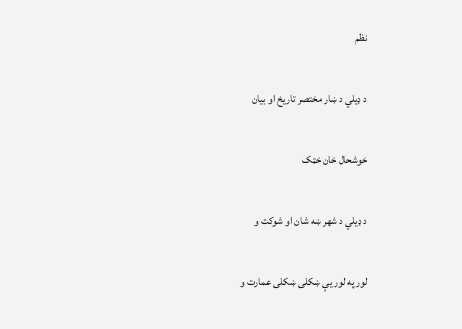نظم

د ډيلي د ښار مختصر تاريخ او بيان

خوشحال خان خټک

د ډيلي د شهر ښه شان او شوکت و

لور په لور يې ښکلی ښکلی عمارت و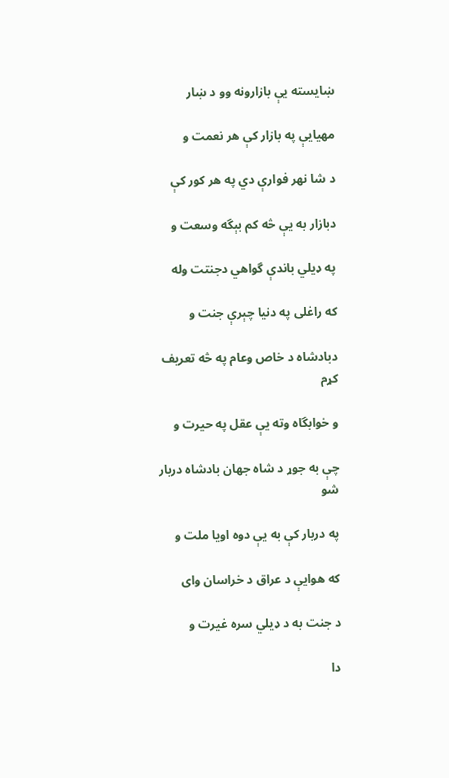ښايسته يې بازارونه وو د ښار

مهيايې په بازار کې هر نعمت و

د شا نهر فوارې دي په هر کور کې

دبازار به يې څه کم بېگه وسعت و

په ډيلي باندې گواهي دجنتت وله

که راغلی په دنيا چېرې جنت و

دبادشاه د خاص وعام په څه تعريف کړم

و خوابگاه وته يې عقل په حيرت و

چې به جوړ د شاه جهان بادشاه دربار شو

په دربار کې به يې دوه اويا ملت و

که هوايې د عراق د خراسان وای

د جنت به د ډيلي سره غيرت و

دا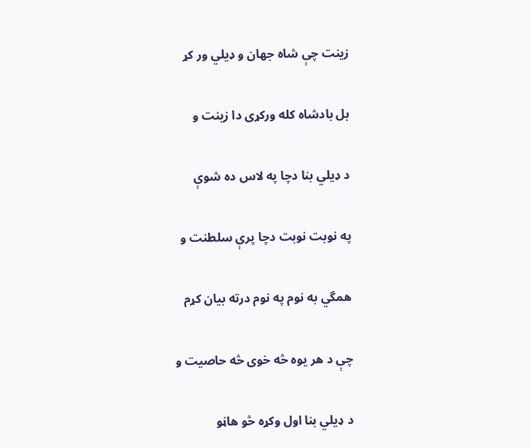زينت چې شاه جهان و ډيلي ور کړ

بل بادشاه کله ورکړی دا زينت و

د ډيلي بنا دچا په لاس ده شوې

په نوبت نوبت دچا پرې سلطنت و

همگي به نوم په نوم درته بيان کړم

چې د هر يوه څه خوی څه حاصيت و

د ډيلي بنا اول وکړه څو هاڼو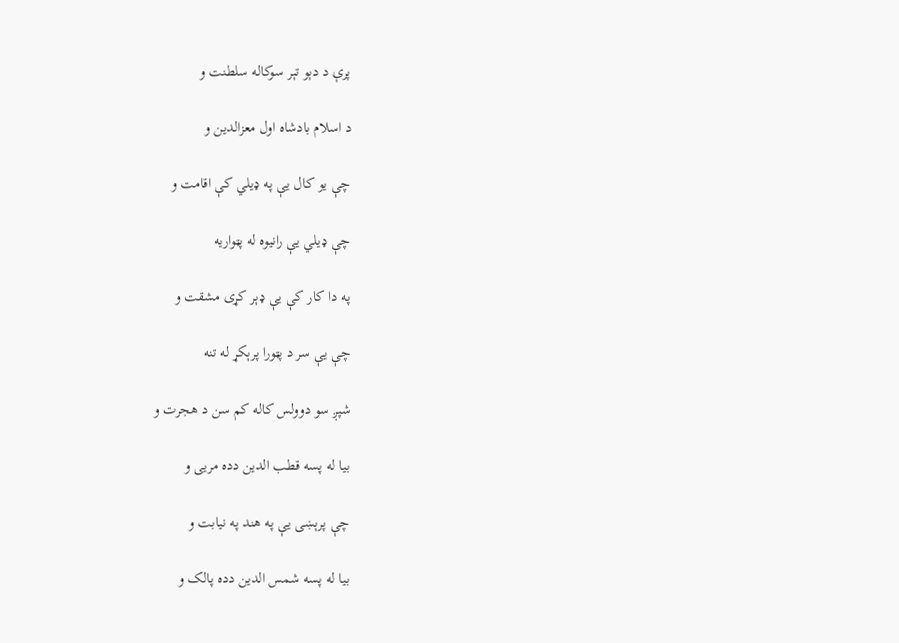پرې د دېو تېر سوکاله سلطنت و

د اسلام بادشاه اول معزالدين و

چې يو کال يې په ډيلي کې اقامت و

چې ډيلي يې رانيوه له پټواريه

په دا کار کې يې ډېر کړی مشقت و

چې يې سر د پټورا پرېکړ له تنه

شپږ سو دوولس کاله کم سن د هجرت و

بيا له پسه قطب الدين دده مريی و

چې پرېښی يې په هند په نيابت و

بيا له پسه شمس الدين دده پالک و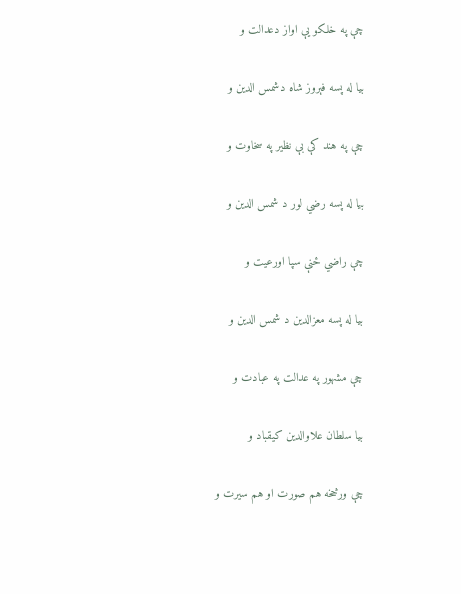چې په خلکو يې اواز دعدالت و

بيا له پسه فېروز شاه دشمس الدين و

چې په هند کې بې نظير په سخاوت و

بيا له پسه رضي لور د شمس الدين و

چې راضي ځنې سپا اورعيت و

بيا له پسه معزالدين د شمس الدين و

چې مشهور په عدالت په عبادت و

بيا سلطان علاوالدين کيقباد و

چې ورڅخه هم صورت او هم سيرت و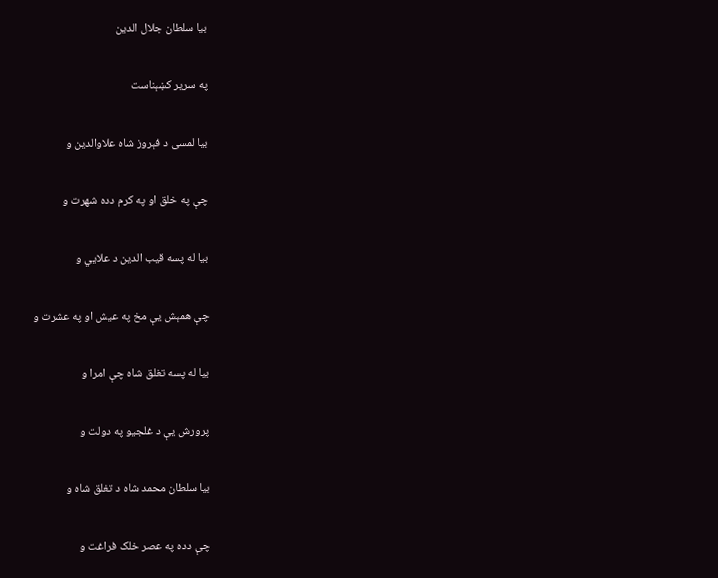بيا سلطان جلال الدين

په سرير کښېناست

بيا لمسی د فېروز شاه علاوالدين و

چې په خلق او په کرم دده شهرت و

بيا له پسه قيب الدين د علايي و

چې همېش يې مخ په عيش او په عشرت و

بيا له پسه تغلق شاه چې امرا و

پرورش يې د غلجيو په دولت و

بيا سلطان محمد شاه د تغلق شاه و

چې دده په عصر خلک فراغت و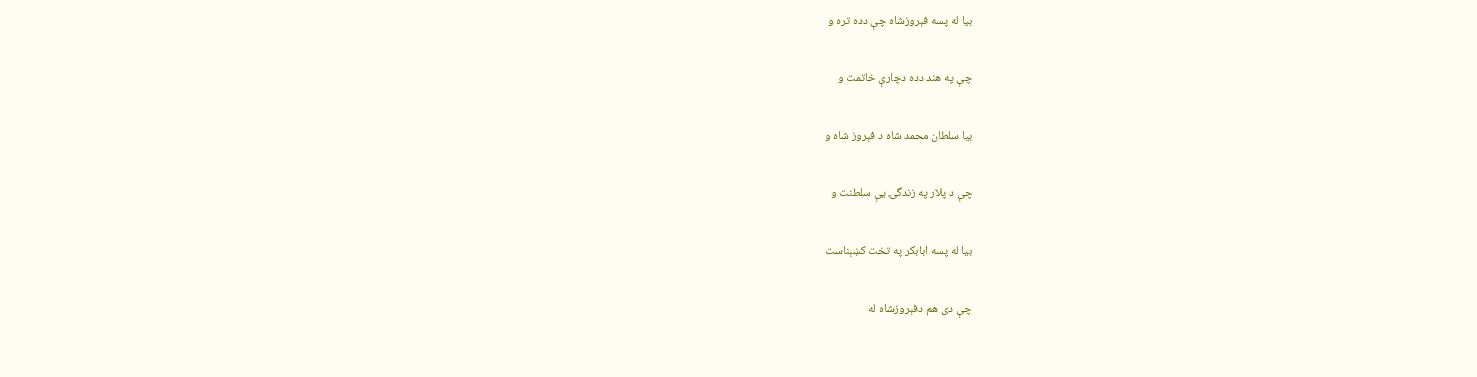بيا له پسه فېروزشاه چې دده تره و

چې په هند دده دچارې خاتمت و

بيا سلطان محمد شاه د فېروز شاه و

چې د پلار په زندگۍ يې سلطنت و

بيا له پسه ابابکر په تخت کښېناست

چې دی هم دفېروزشاه له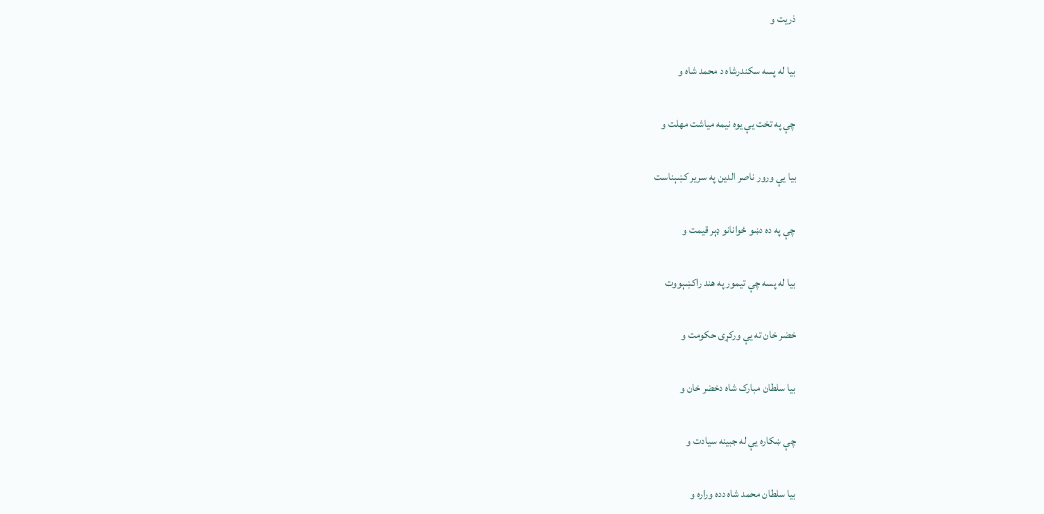ذريت و

بيا له پسه سکندرشاه د محمد شاه و

چې په تخت يې يوه نيمه مياشت مهلت و

بيا يې ورور ناصر الدين په سرير کښېناست

چې په ده دښو ځوانانو ډېر قيمت و

بيا له پسه چې تيمور په هند راکښېووت

خضر خان ته يې ورکړی حکومت و

بيا سلطان مبارک شاه دخضر خان و

چې ښکاره يې له جبينه سيادت و

بيا سلطان محمد شاه دده وراره و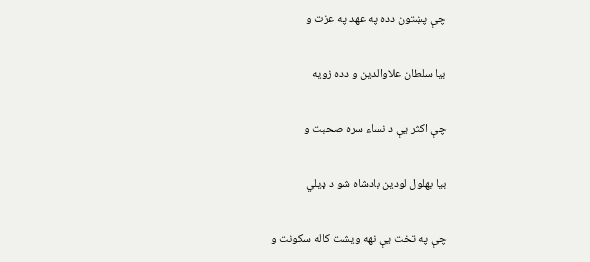چې پښتون دده په عهد په عزت و

بيا سلطان علاوالدين و دده زويه

چې اکثر يې د نساء سره صحبت و

بيا بهلول لودين بادشاه شو د ډيلي

چې په تخت يې نهه ويشت کاله سکونت و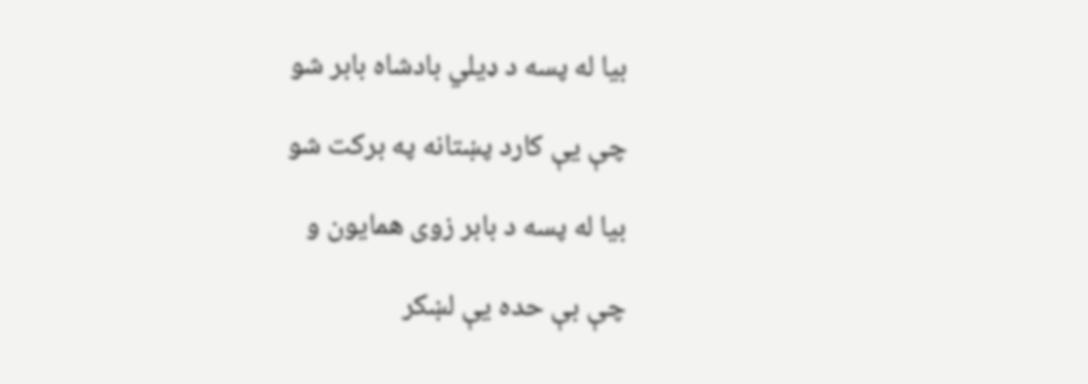بيا له پسه د ډيلي بادشاه بابر شو

چې يې کارد پښتانه په برکت شو

بيا له پسه د بابر زوی همايون و

چې بې حده يې لښکر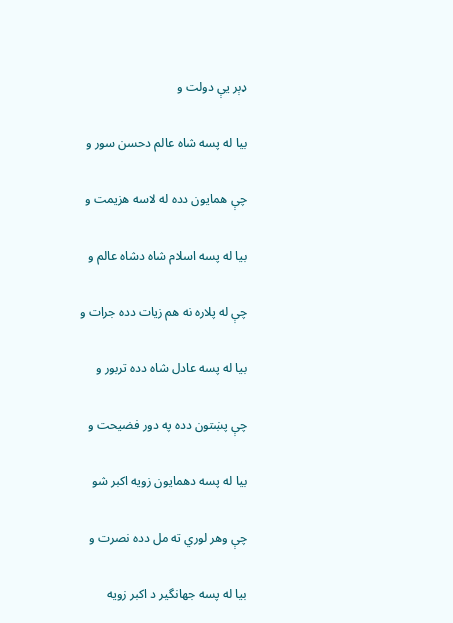ډېر يې دولت و

بيا له پسه شاه عالم دحسن سور و

چې همايون دده له لاسه هزيمت و

بيا له پسه اسلام شاه دشاه عالم و

چې له پلاره نه هم زيات دده جرات و

بيا له پسه عادل شاه دده تربور و

چې پښتون دده په دور فضيحت و

بيا له پسه دهمايون زويه اکبر شو

چې وهر لوري ته مل دده نصرت و

بيا له پسه جهانگير د اکبر زويه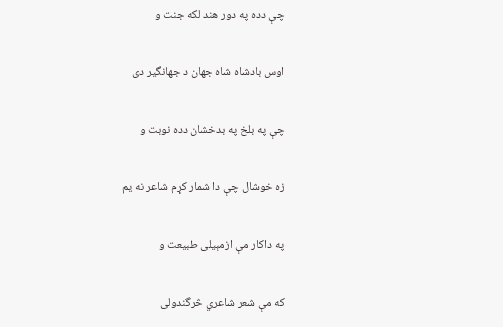چې دده په دور هند لکه جنت و

اوس بادشاه شاه جهان د جهانگير دی

چې په بلخ په بدخشان دده نوبت و

زه خوشال چې دا شمار کړم شاعر نه يم

په داکار مې ازمېيلی طبيعت و

که مې شعر شاعري څرگندولی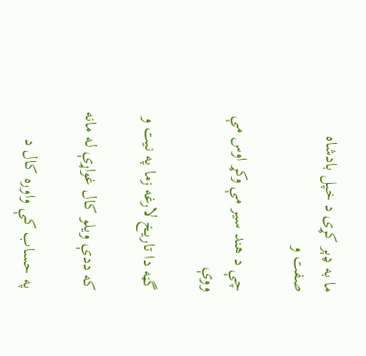ما به ډېر کړی د خپل بادشاه صفت و

چې د هند سير مې وکړ اوس مې ووې

گڼه دا تاريخ لارغه زما په نيت و

که ددې ويلو کال غواړې له مانه

په حساب کې واوره کال د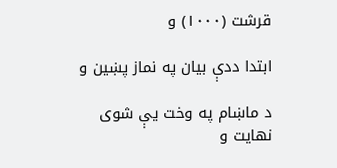قرشت (١٠٠٠) و

ابتدا ددې بيان په نماز پښين و

د ماښام په وخت يې شوی نهايت و